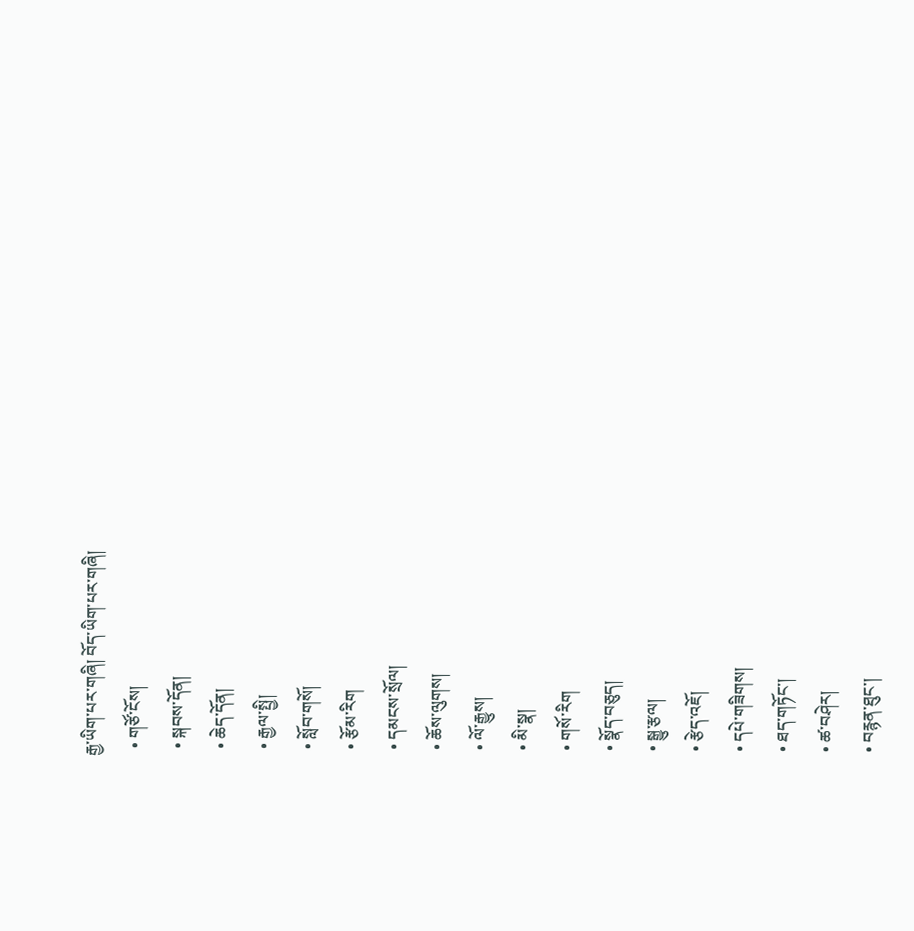རྒྱ་ཡིག་པར་གཞི། བོད་ཡིག་པར་གཞི།
  • གཙོ་ངོས།
  • སྐབས་དོན།
  • ཆེད་དོན།
  • རྒྱལ་སྤྱི།
  • སློབ་གསོ།
  • རྩོམ་རིག
  • དམངས་སྲོལ།
  • ཆོས་ལུགས།
  • ལོ་རྒྱུས།
  • མི་སྣ།
  • གསོ་རིག
  • སྣོད་བཅུད།
  • སྒྱུ་རྩལ།
  • རྩེད་འཇོ།
  • དཔེ་གཟིགས།
  • ཐད་གཏོང་།
  • ཚ་བཤེར།
  • བརྙན་ཐུང་།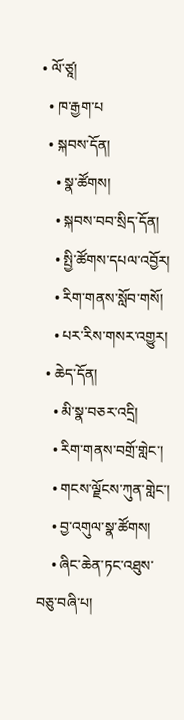• ལོ་ཙཱ།
  • ཁ་རྒྱག་པ
  • སྐབས་དོན།
    • སྣ་ཚོགས།
    • སྐབས་བབ་སྲིད་དོན།
    • སྤྱི་ཚོགས་དཔལ་འབྱོར།
    • རིག་གནས་སློབ་གསོ།
    • པར་རིས་གསར་འགྱུར།
  • ཆེད་དོན།
    • མི་སྣ་བཅར་འདྲི།
    • རིག་གནས་བགྲོ་གླེང་།
    • གངས་ལྗོངས་ཀུན་གླེང་།
    • བྱ་འགུལ་སྣ་ཚོགས།
    • ཞིང་ཆེན་ཏང་འཐུས་བཅུ་བཞི་པ།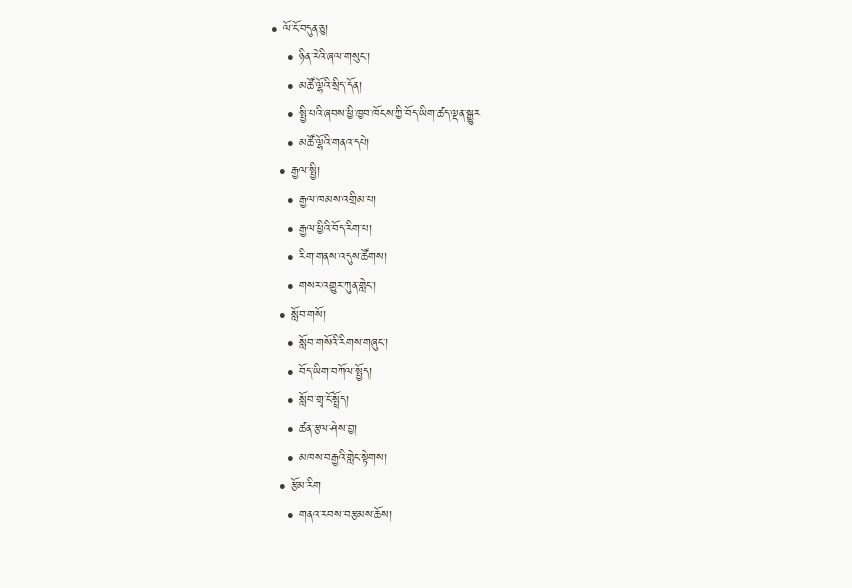• ལོ་ངོ་བདུན་ཅུ།
    • ཉིན་རེའི་ཞལ་གསུང་།
    • མཚོ་ལྷོའི་སྲིད་དོན།
    • སྤྱི་པའི་ཞབས་ཕྱི་ཁྱབ་ཁོངས་ཀྱི་བོད་ཡིག་ཚད་ལྡན་སྒྱུར
    • མཚོ་ལྷོའི་གནའ་དཔེ།
  • རྒྱལ་སྤྱི།
    • རྒྱལ་ཁམས་འགྲིམ་པ།
    • རྒྱལ་ཕྱིའི་བོད་རིག་པ།
    • རིག་གནས་འདུས་ཚོགས།
    • གསར་འགྱུར་ཀུན་གླེང་།
  • སློབ་གསོ།
    • སློབ་གསོའི་རིགས་གཞུང་།
    • བོད་ཡིག་བཀོལ་སྤྱོད།
    • སློབ་གྲྭ་ངོ་སྤྲོད།
    • ཚན་རྩལ་ཤེས་བྱ།
    • མཁས་བརྒྱའི་གླེང་སྟེགས།
  • རྩོམ་རིག
    • གནའ་རབས་བརྩམས་ཆོས།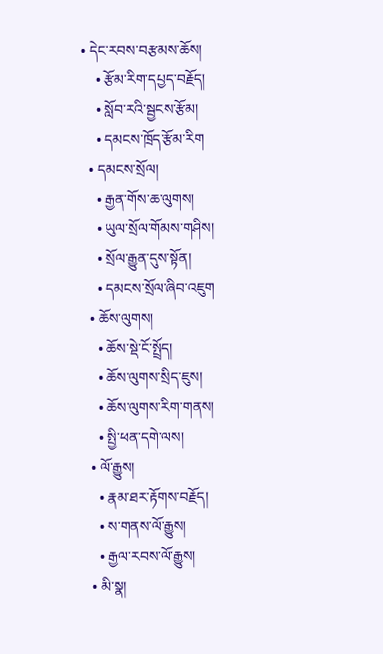• དེང་རབས་བརྩམས་ཆོས།
    • རྩོམ་རིག་དཔྱད་བརྗོད།
    • སློབ་རའི་སྦྱངས་རྩོམ།
    • དམངས་ཁྲོད་རྩོམ་རིག
  • དམངས་སྲོལ།
    • རྒྱན་གོས་ཆ་ལུགས།
    • ཡུལ་སྲོལ་གོམས་གཤིས།
    • སྲོལ་རྒྱུན་དུས་སྟོན།
    • དམངས་སྲོལ་ཞིབ་འཇུག
  • ཆོས་ལུགས།
    • ཆོས་སྡེ་ངོ་སྤྲོད།
    • ཆོས་ལུགས་སྲིད་ཇུས།
    • ཆོས་ལུགས་རིག་གནས།
    • སྤྱི་ཕན་དགེ་ལས།
  • ལོ་རྒྱུས།
    • རྣམ་ཐར་རྟོགས་བརྗོད།
    • ས་གནས་ལོ་རྒྱུས།
    • རྒྱལ་རབས་ལོ་རྒྱུས།
  • མི་སྣ།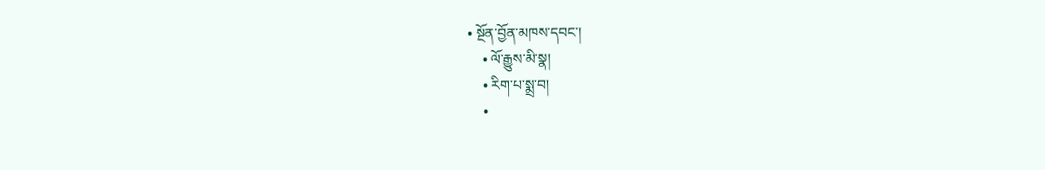• སྔོན་བྱོན་མཁས་དབང་།
    • ལོ་རྒྱུས་མི་སྣ།
    • རིག་པ་སྨྲ་བ།
    •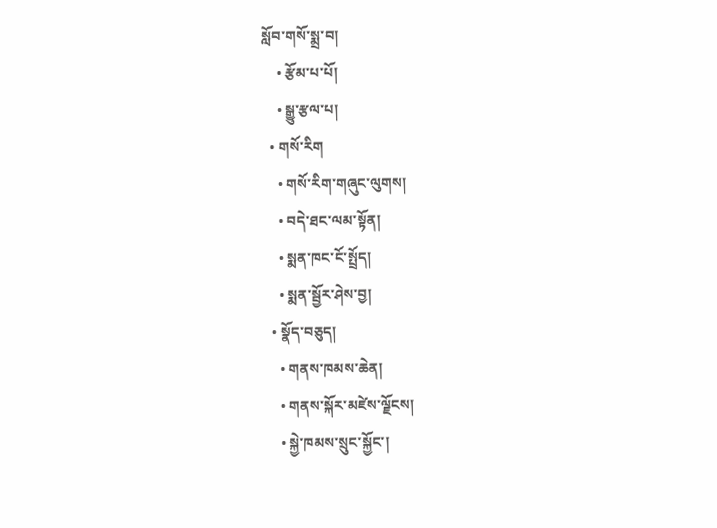སློབ་གསོ་སྨྲ་བ།
    • རྩོམ་པ་པོ།
    • སྒྱུ་རྩལ་པ།
  • གསོ་རིག
    • གསོ་རིག་གཞུང་ལུགས།
    • བདེ་ཐང་ལམ་སྟོན།
    • སྨན་ཁང་ངོ་སྤྲོད།
    • སྨན་སྦྱོར་ཤེས་བྱ།
  • སྣོད་བཅུད།
    • གནས་ཁམས་ཆེན།
    • གནས་སྐོར་མཛེས་ལྗོངས།
    • སྐྱེ་ཁམས་སྲུང་སྐྱོང་།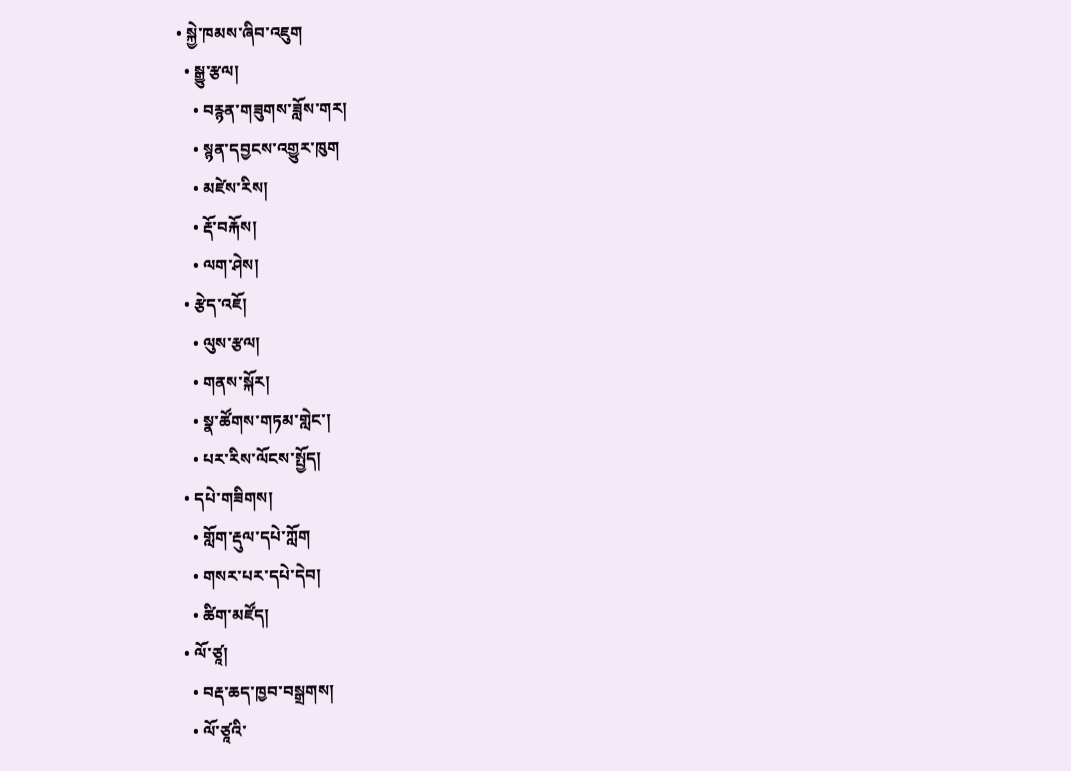• སྐྱེ་ཁམས་ཞིབ་འཇུག
  • སྒྱུ་རྩལ།
    • བརྙན་གཟུགས་ཟློས་གར།
    • སྙན་དབྱངས་འགྱུར་ཁུག
    • མཛེས་རིས།
    • རྡོ་བརྐོས།
    • ལག་ཤེས།
  • རྩེད་འཇོ།
    • ལུས་རྩལ།
    • གནས་སྐོར།
    • སྣ་ཚོགས་གཏམ་གླེང་།
    • པར་རིས་ལོངས་སྤྱོད།
  • དཔེ་གཟིགས།
    • གློག་རྡུལ་དཔེ་ཀློག
    • གསར་པར་དཔེ་དེབ།
    • ཚིག་མཛོད།
  • ལོ་ཙཱ།
    • བརྡ་ཆད་ཁྱབ་བསྒྲགས།
    • ལོ་ཙཱའི་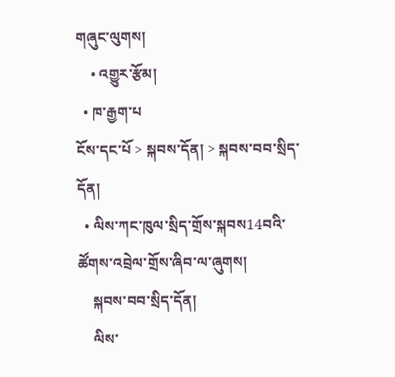གཞུང་ལུགས།
    • འགྱུར་རྩོམ།
  • ཁ་རྒྱག་པ
ངོས་དང་པོ > སྐབས་དོན། > སྐབས་བབ་སྲིད་དོན།
  • ལིས་ཀང་ཁུལ་སྲིད་གྲོས་སྐབས14བའི་ཚོགས་འབྲེལ་གྲོས་ཞིབ་ལ་ཞུགས།
    སྐབས་བབ་སྲིད་དོན།
    ལིས་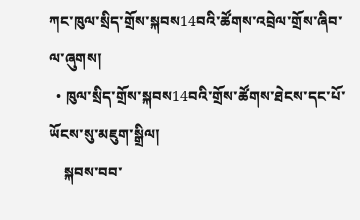ཀང་ཁུལ་སྲིད་གྲོས་སྐབས14བའི་ཚོགས་འབྲེལ་གྲོས་ཞིབ་ལ་ཞུགས།
  • ཁུལ་སྲིད་གྲོས་སྐབས14བའི་གྲོས་ཚོགས་ཐེངས་དང་པོ་ཡོངས་སུ་མཇུག་སྒྲིལ།
    སྐབས་བབ་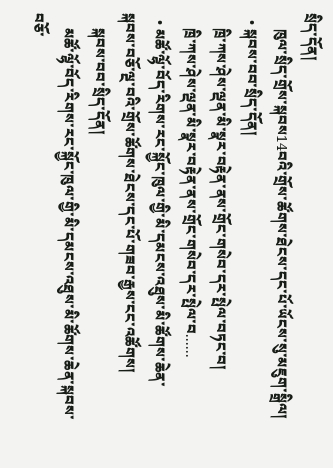སྲིད་དོན།
    ཁུལ་སྲིད་གྲོས་སྐབས14བའི་གྲོས་ཚོགས་ཐེངས་དང་པོ་ཡོངས་སུ་མཇུག་སྒྲིལ།
  • སྐབས་བབ་སྲིད་དོན།
    ཁྲི་ཀས་ཤེས་ལྡན་མི་སྣར་བརྟེན་ནས་གྲོང་གསེབ་དར་སྤེལ་བཏང་བ།
    ཁྲི་ཀས་ཤེས་ལྡན་མི་སྣར་བརྟེན་ནས་གྲོང་གསེབ་དར་སྤེལ་བ......
  • མཚོ་ལྷོ་བོད་རིགས་རང་སྐྱོང་ཁུལ་གྱི་མི་དམངས་འཐུས་མི་ཚོགས་ཆེན་སྐབས་བཅོ་ལྔ་བའི་གྲོས་ཚོགས་ཐེངས་དང་པོ་གཟབ་རྒྱས་ངང་འཚོགས།
    སྐབས་བབ་སྲིད་དོན།
    མཚོ་ལྷོ་བོད་རིགས་རང་སྐྱོང་ཁུལ་གྱི་མི་དམངས་འཐུས་མི་ཚོགས་ཆེན་སྐབས་བཅོ་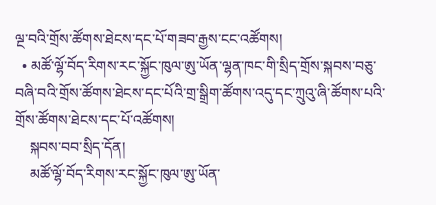ལྔ་བའི་གྲོས་ཚོགས་ཐེངས་དང་པོ་གཟབ་རྒྱས་ངང་འཚོགས།
  • མཚོ་ལྷོ་བོད་རིགས་རང་སྐྱོང་ཁུལ་ཨུ་ཡོན་ལྷན་ཁང་གི་སྲིད་གྲོས་སྐབས་བཅུ་བཞི་བའི་གྲོས་ཚོགས་ཐེངས་དང་པོའི་གྲ་སྒྲིག་ཚོགས་འདུ་དང་ཀྲུའུ་ཞི་ཚོགས་པའི་གྲོས་ཚོགས་ཐེངས་དང་པོ་འཚོགས།
    སྐབས་བབ་སྲིད་དོན།
    མཚོ་ལྷོ་བོད་རིགས་རང་སྐྱོང་ཁུལ་ཨུ་ཡོན་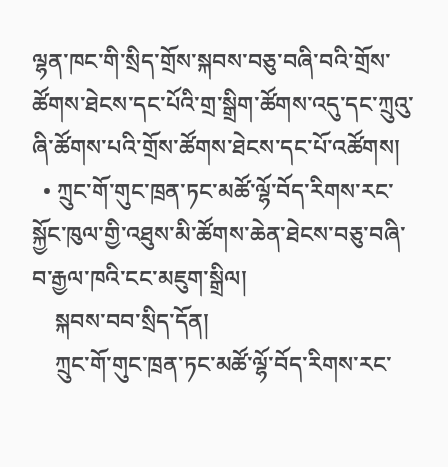ལྷན་ཁང་གི་སྲིད་གྲོས་སྐབས་བཅུ་བཞི་བའི་གྲོས་ཚོགས་ཐེངས་དང་པོའི་གྲ་སྒྲིག་ཚོགས་འདུ་དང་ཀྲུའུ་ཞི་ཚོགས་པའི་གྲོས་ཚོགས་ཐེངས་དང་པོ་འཚོགས།
  • ཀྲུང་གོ་གུང་ཁྲན་ཏང་མཚོ་ལྷོ་བོད་རིགས་རང་སྐྱོང་ཁུལ་གྱི་འཐུས་མི་ཚོགས་ཆེན་ཐེངས་བཅུ་བཞི་བ་རྒྱལ་ཁའི་ངང་མཇུག་སྒྲིལ།
    སྐབས་བབ་སྲིད་དོན།
    ཀྲུང་གོ་གུང་ཁྲན་ཏང་མཚོ་ལྷོ་བོད་རིགས་རང་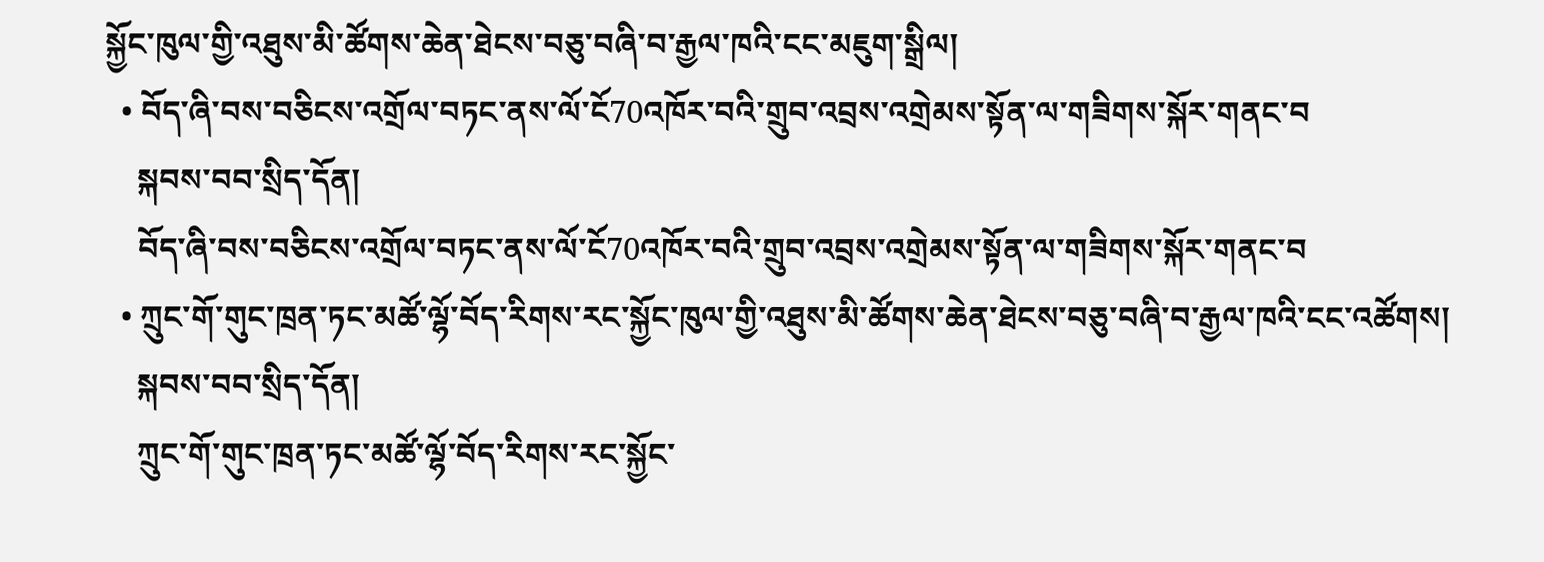སྐྱོང་ཁུལ་གྱི་འཐུས་མི་ཚོགས་ཆེན་ཐེངས་བཅུ་བཞི་བ་རྒྱལ་ཁའི་ངང་མཇུག་སྒྲིལ།
  • བོད་ཞི་བས་བཅིངས་འགྲོལ་བཏང་ནས་ལོ་ངོ70འཁོར་བའི་གྲུབ་འབྲས་འགྲེམས་སྟོན་ལ་གཟིགས་སྐོར་གནང་བ
    སྐབས་བབ་སྲིད་དོན།
    བོད་ཞི་བས་བཅིངས་འགྲོལ་བཏང་ནས་ལོ་ངོ70འཁོར་བའི་གྲུབ་འབྲས་འགྲེམས་སྟོན་ལ་གཟིགས་སྐོར་གནང་བ
  • ཀྲུང་གོ་གུང་ཁྲན་ཏང་མཚོ་ལྷོ་བོད་རིགས་རང་སྐྱོང་ཁུལ་གྱི་འཐུས་མི་ཚོགས་ཆེན་ཐེངས་བཅུ་བཞི་བ་རྒྱལ་ཁའི་ངང་འཚོགས།
    སྐབས་བབ་སྲིད་དོན།
    ཀྲུང་གོ་གུང་ཁྲན་ཏང་མཚོ་ལྷོ་བོད་རིགས་རང་སྐྱོང་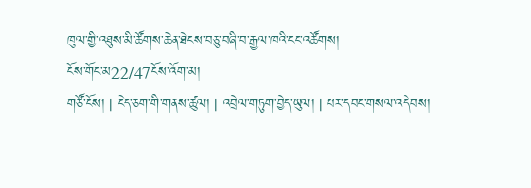ཁུལ་གྱི་འཐུས་མི་ཚོགས་ཆེན་ཐེངས་བཅུ་བཞི་བ་རྒྱལ་ཁའི་ངང་འཚོགས།
ངོས་གོང་མ22/47ངོས་འོག་མ།
གཙོ་ངོས། | ངེད་ཅག་གི་གནས་ཚུལ། | འབྲེལ་གཏུག་བྱེད་ཡུལ། | པར་དབང་གསལ་འདེབས།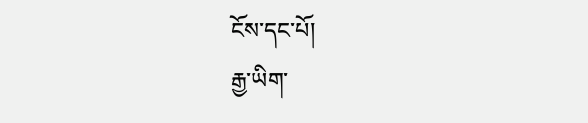ངོས་དང་པོ།
རྒྱ་ཡིག་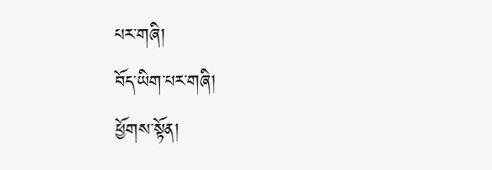པར་གཞི།
བོད་ཡིག་པར་གཞི།
ཕྱོགས་སྟོན།